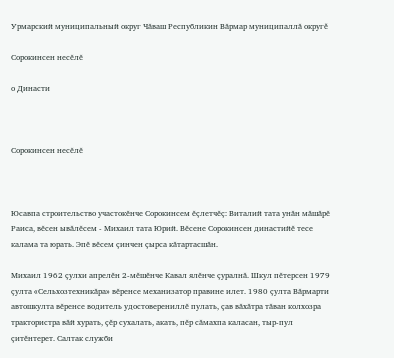Урмарский муниципальный округ Чăваш Республикин Вăрмар муниципаллă округě

Сорокинсен несĕлĕ

о Династи



Сорокинсен несĕлĕ



Юсавпа строительство участокĕнче Сорокинсем ĕçлетчĕç: Виталий тата унăн мăшăрĕ Раиса, вĕсен ывăлĕсем - Михаил тата Юрий. Вĕсене Сорокинсен династийĕ тесе калама та юрать. Эпĕ вĕсем çинчен çырса кăтартасшăн.

Михаил 1962 çулхи апрелĕн 2-мĕшĕнче Кавал ялĕнче çуралнă. Шкул пĕтерсен 1979 çулта «Сельхозтехникăра» вĕренсе механизатор правине илет. 1980 çулта Вăрмарти автошкулта вĕренсе водитель удостоверениллĕ пулать, çав вăхăтра тăван колхозра трактористра вăй хурать, çĕр сухалать, акать, пĕр сăмахпа каласан, тыр-пул çитĕнтерет. Салтак служби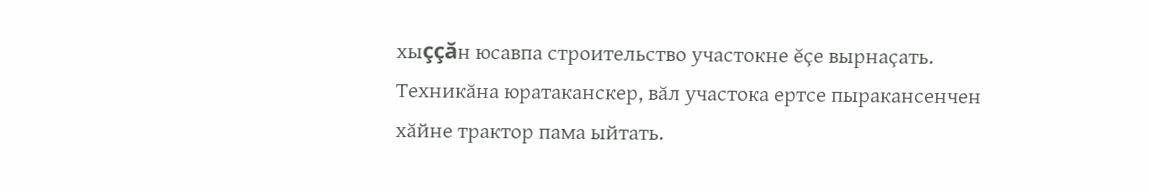хыççăн юсавпа строительство участокне ĕçе вырнаçать. Техникăна юратаканскер, вăл участока ертсе пыракансенчен хăйне трактор пама ыйтать.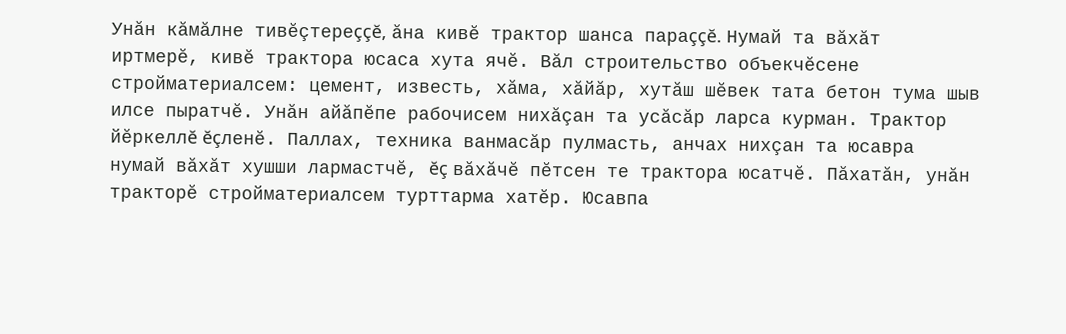Унăн кăмăлне тивĕçтереççĕ, ăна кивĕ трактор шанса параççĕ. Нумай та вăхăт иртмерĕ, кивĕ трактора юсаса хута ячĕ. Вăл строительство объекчĕсене стройматериалсем: цемент, известь, хăма, хăйăр, хутăш шĕвек тата бетон тума шыв илсе пыратчĕ. Унăн айăпĕпе рабочисем нихăçан та усăсăр ларса курман. Трактор йĕркеллĕ ĕçленĕ. Паллах, техника ванмасăр пулмасть, анчах нихçан та юсавра нумай вăхăт хушши лармастчĕ, ĕç вăхăчĕ пĕтсен те трактора юсатчĕ. Пăхатăн, унăн тракторĕ стройматериалсем турттарма хатĕр. Юсавпа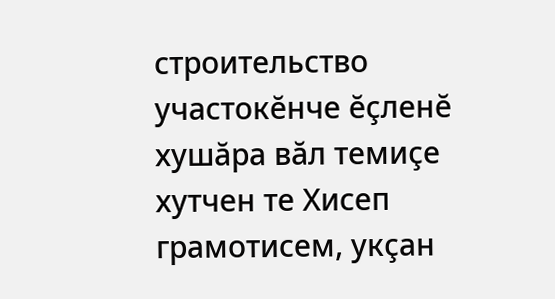строительство участокĕнче ĕçленĕ хушăра вăл темиçе хутчен те Хисеп грамотисем, укçан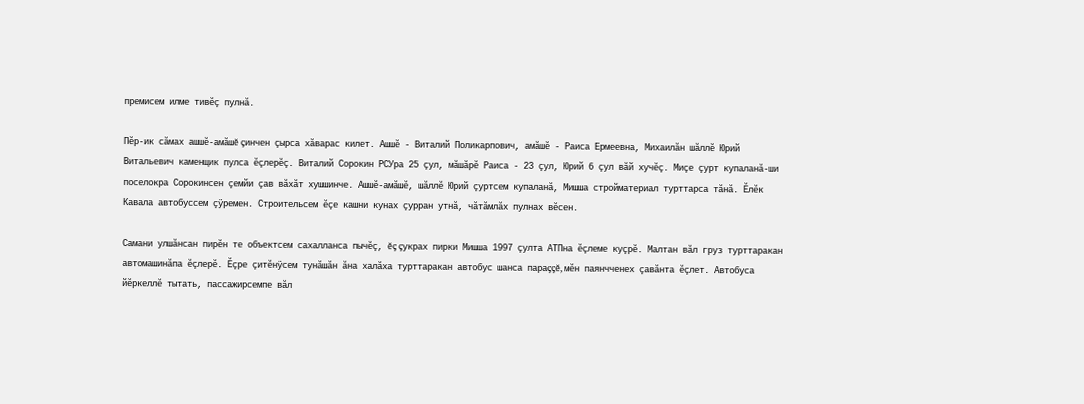премисем илме тивĕç пулнă.

Пĕр-ик сăмах ашшĕ-амăшĕ çинчен çырса хăварас килет. Ашшĕ - Виталий Поликарпович, амăшĕ - Раиса Ермеевна, Михаилăн шăллĕ Юрий Витальевич каменщик пулса ĕçлерĕç. Виталий Сорокин РСУра 25 çул, мăшăрĕ Раиса - 23 çул, Юрий 6 çул вăй хучĕç. Миçе çурт купаланă-ши поселокра Сорокинсен çемйи çав вăхăт хушшинче. Ашшĕ-амăшĕ, шăллĕ Юрий çуртсем купаланă, Мишша стройматериал турттарса тăнă. Ĕлĕк Кавала автобуссем çÿремен. Строительсем ĕçе кашни кунах çурран утнă, чăтăмлăх пулнах вĕсен.

Самани улшăнсан пирĕн те объектсем сахалланса пычĕç, ĕç çукрах пирки Мишша 1997 çулта АТПна ĕçлеме куçрĕ. Малтан вăл груз турттаракан автомашинăпа ĕçлерĕ. Ĕçре çитĕнÿсем тунăшăн ăна халăха турттаракан автобус шанса параççĕ, мĕн паянчченех çавăнта ĕçлет. Автобуса йĕркеллĕ тытать, пассажирсемпе вăл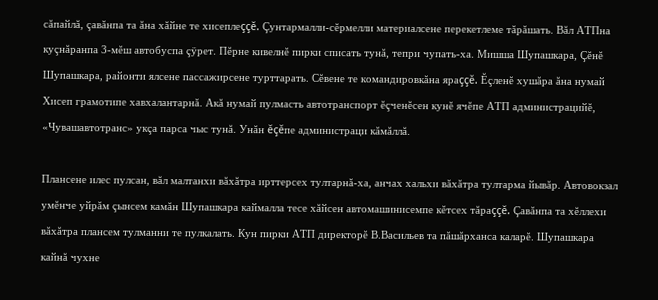сăпайлă, çавăнпа та ăна хăйне те хисеплеççĕ. Çунтармалли-сĕрмелли материалсене перекетлеме тăрăшать. Вăл АТПна куçнăранпа 3-мĕш автобуспа çÿрет. Пĕрне кивелнĕ пирки списать тунă, тепри чупать-ха. Мишша Шупашкара, Çĕнĕ Шупашкара, районти ялсене пассажирсене турттарать. Сĕвене те командировкăна яраççĕ. Ĕçленĕ хушăра ăна нумай Хисеп грамотипе хавхалантарнă. Акă нумай пулмасть автотранспорт ĕçченĕсен кунĕ ячĕпе АТП администрацийĕ, «Чувашавтотранс» укçа парса чыс тунă. Унăн ĕçĕпе администраци кăмăллă.

Плансене илес пулсан, вăл малтанхи вăхăтра ирттерсех тултарнă-ха, анчах хальхи вăхăтра тултарма йывăр. Автовокзал умĕнче уйрăм çынсем камăн Шупашкара каймалла тесе хăйсен автомашинисемпе кĕтсех тăраççĕ. Çавăнпа та хĕллехи вăхăтра плансем тулманни те пулкалать. Кун пирки АТП директорĕ В.Васильев та пăшăрханса каларĕ. Шупашкара кайнă чухне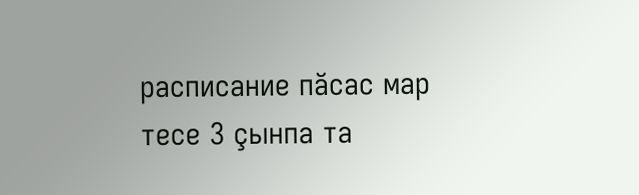расписание пăсас мар тесе 3 çынпа та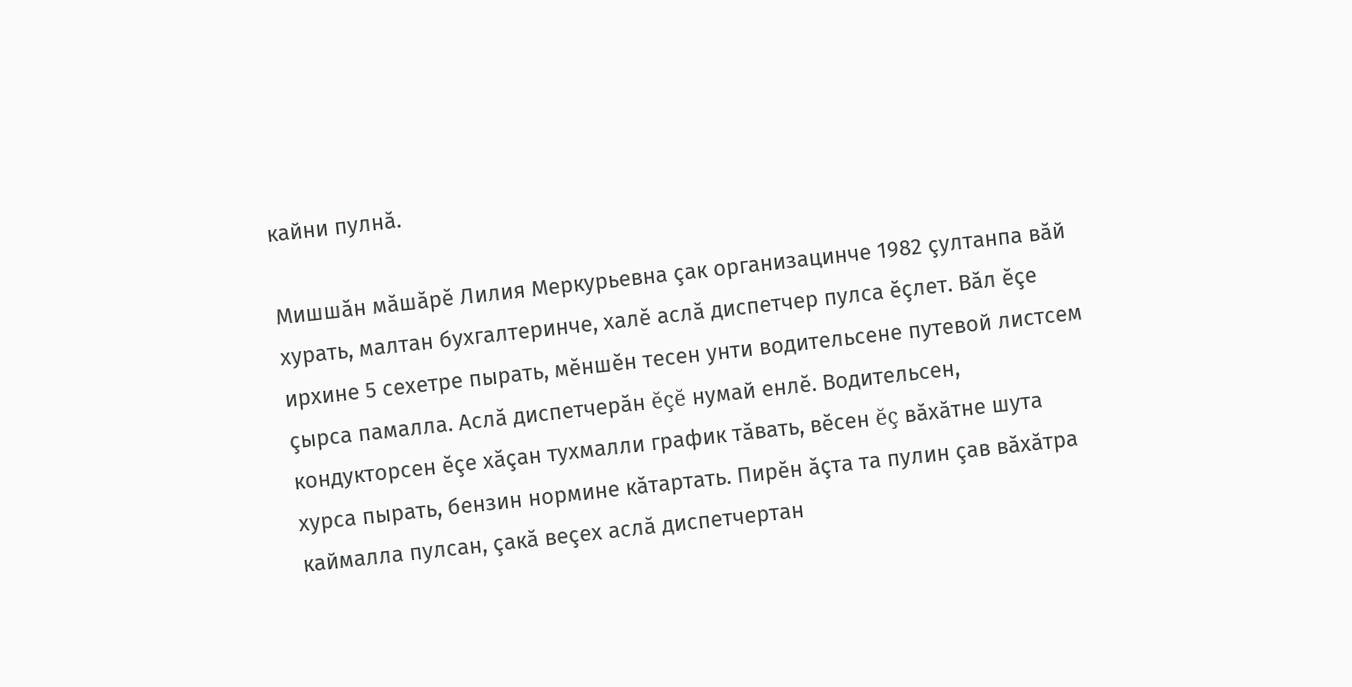кайни пулнă.

Мишшăн мăшăрĕ Лилия Меркурьевна çак организацинче 1982 çултанпа вăй хурать, малтан бухгалтеринче, халĕ аслă диспетчер пулса ĕçлет. Вăл ĕçе ирхине 5 сехетре пырать, мĕншĕн тесен унти водительсене путевой листсем çырса памалла. Аслă диспетчерăн ĕçĕ нумай енлĕ. Водительсен, кондукторсен ĕçе хăçан тухмалли график тăвать, вĕсен ĕç вăхăтне шута хурса пырать, бензин нормине кăтартать. Пирĕн ăçта та пулин çав вăхăтра каймалла пулсан, çакă веçех аслă диспетчертан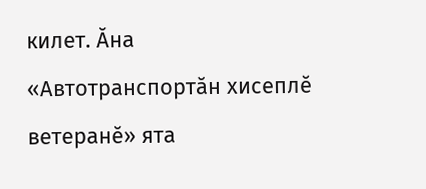килет. Ăна «Автотранспортăн хисеплĕ ветеранĕ» ята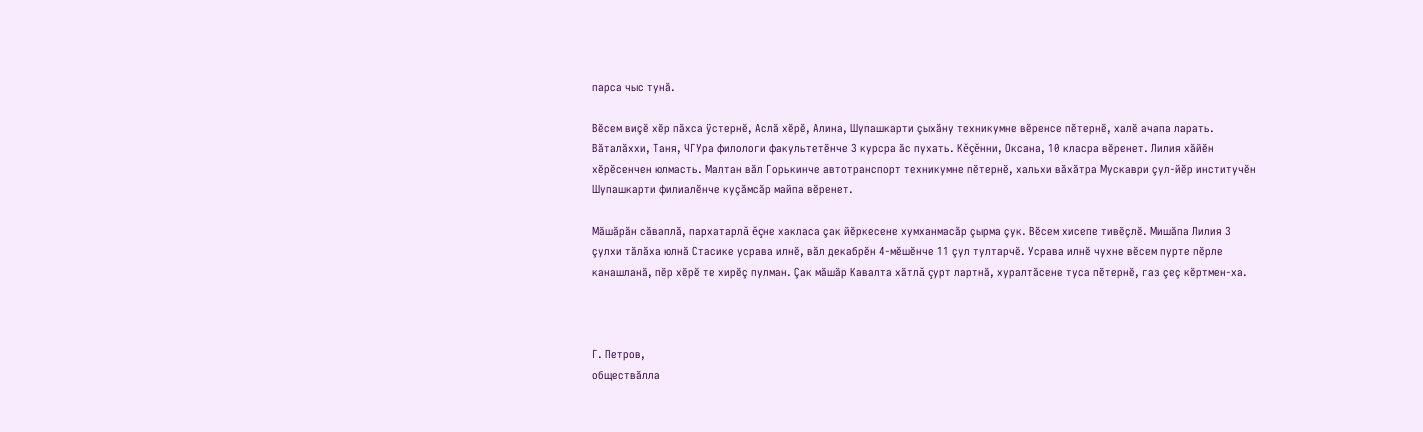парса чыс тунă.

Вĕсем виçĕ хĕр пăхса ÿстернĕ, Аслă хĕрĕ, Алина, Шупашкарти çыхăну техникумне вĕренсе пĕтернĕ, халĕ ачапа ларать. Вăталăххи, Таня, ЧГУра филологи факультетĕнче 3 курсра ăс пухать. Кĕçĕнни, Оксана, 10 класра вĕренет. Лилия хăйĕн хĕрĕсенчен юлмасть. Малтан вăл Горькинче автотранспорт техникумне пĕтернĕ, хальхи вăхăтра Мускаври çул-йĕр институчĕн Шупашкарти филиалĕнче куçăмсăр майпа вĕренет.

Мăшăрăн сăваплă, пархатарлă ĕçне хакласа çак йĕркесене хумханмасăр çырма çук. Вĕсем хисепе тивĕçлĕ. Мишăпа Лилия 3 çулхи тăлăха юлнă Стасике усрава илнĕ, вăл декабрĕн 4-мĕшĕнче 11 çул тултарчĕ. Усрава илнĕ чухне вĕсем пурте пĕрле канашланă, пĕр хĕрĕ те хирĕç пулман. Çак мăшăр Кавалта хăтлă çурт лартнă, хуралтăсене туса пĕтернĕ, газ çеç кĕртмен-ха.



Г. Петров,
обществăлла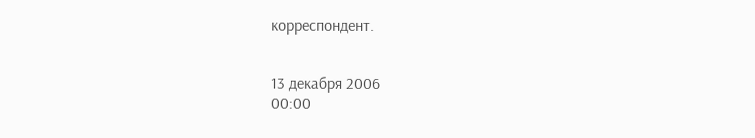корреспондент.


13 декабря 2006
00:00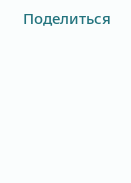Поделиться